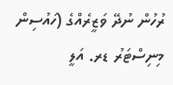ރުހުން ނުދޭ ވަޒީރެއްގެ (ހައުސިން މިނިސްޓަރު ޑރ. އަލީ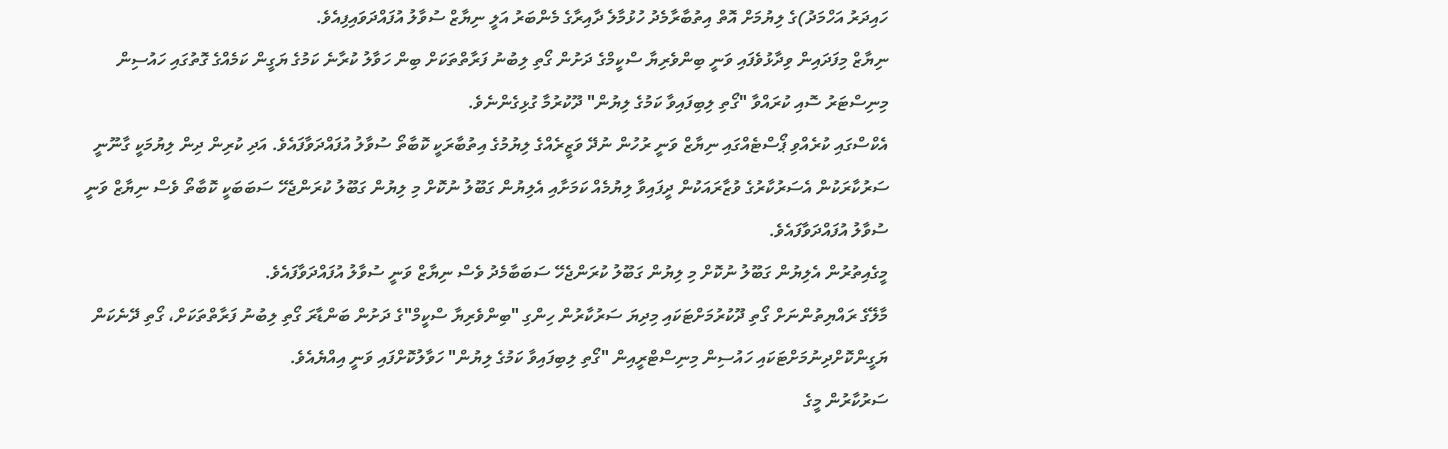ހައިދަރު އަހްމަދު)ގެ ލިޔުމަށް އޮތް އިތުބާރާމެދު ހުޅުމާލެ ދާއިރާގެ މެންބަރު އަލީ ނިޔާޒް ސުވާލު އުފައްދަވައިފިއެވެ.
ނިޔާޒް މިފަދައިން ވިދާޅުވެފައި ވަނީ ބިންވެރިޔާ ސްކީމްގެ ދަށުން ގޯތި ލިބުނު ފަރާތްތަކަށް ބިން ހަވާލު ކުރާނެ ކަމުގެ ޔަގީން ކަމެއްގެ ގޮތުގައި ހައުސިން މިނިސްޓަރު ސޮއި ކުރައްވާ "ގޯތި ލިބިފައިވާ ކަމުގެ ލިޔުން" ދޫކުރުމާ ގުޅިގެންނެވެ.
އެކްސްގައި ކުރެއްވި ޕޯސްޓެއްގައި ނިޔާޒް ވަނީ ރުހުން ނުދޭ ވަޒީރެއްގެ ލިޔުމުގެ އިތުބާރަކީ ކޮބާތޯ ސުވާލު އުފައްދަވާފައެވެ. އަދި ކުރިން ދިން ލިޔުމަކީ ގާނޫނީ ސަރުކާރަކުން އެސަރުކާރުގެ ވުޒާރައަކުން ދީފައިވާ ލިޔުމެއް ކަމަށާއި އެލިޔުން ގަބޫލު ނުކޮށް މި ލިޔުން ގަބޫލު ކުރަންޖެހޭ ސަބަބަކީ ކޮބާތޯ ވެސް ނިޔާޒް ވަނީ ސުވާލު އުފައްދަވާފައެވެ.
މީގެއިތުރުން އެލިޔުން ގަބޫލު ނުކޮށް މި ލިޔުން ގަބޫލު ކުރަންޖެހޭ ސަބަބާމެދު ވެސް ނިޔާޒް ވަނީ ސުވާލު އުފައްދަވާފައެވެ.
މާލޭގެ ރައްޔިތުންނަށް ގޯތި ދޫކުރުމަށްޓަކައި މިދިޔަ ސަރުކާރުން ހިންގި "ބިންވެރިޔާ ސްކީމް"ގެ ދަށުން ބަންޑާރަ ގޯތި ލިބުނު ފަރާތްތަކަށް، ގޯތި ދޭނެކަން ޔަގީންކޮށްދިނުމަށްޓަކައި ހައުސިން މިނިސްޓްރީއިން "ގޯތި ލިބިފައިވާ ކަމުގެ ލިޔުން" ހަވާލުކޮށްފައި ވަނީ އިއްޔެއެވެ.
ސަރުކާރުން މީގެ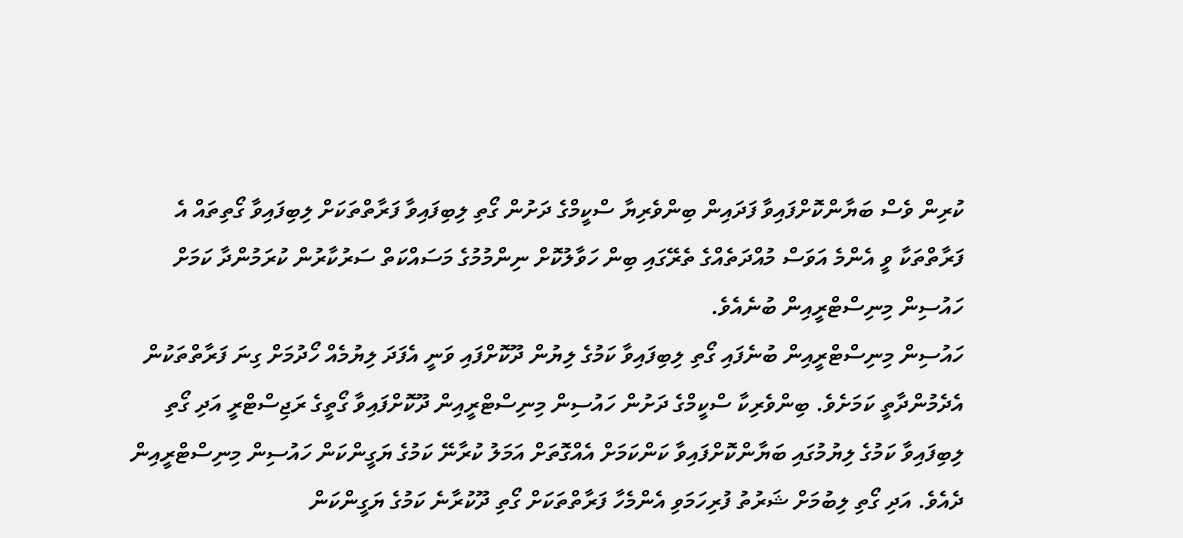ކުރިން ވެސް ބަޔާންކޮށްފައިވާ ފަދައިން ބިންވެރިޔާ ސްކީމްގެ ދަށުން ގޯތި ލިބިފައިވާ ފަރާތްތަކަށް ލިބިފައިވާ ގޯތިތައް އެ ފަރާތްތަކާ ވީ އެންމެ އަވަސް މުއްދަތެއްގެ ތެރޭގައި ބިން ހަވާލުކޮށް ނިންމުމުގެ މަސައްކަތް ސަރުކާރުން ކުރަމުންދާ ކަމަށް ހައުސިން މިނިސްޓްރީއިން ބުނެއެވެ.
ހައުސިން މިނިސްޓްރީއިން ބުނެފައި ގޯތި ލިބިފައިވާ ކަމުގެ ލިޔުން ދޫކޮށްފައި ވަނީ އެފަދަ ލިޔުމެއް ހޯދުމަށް ގިނަ ފަރާތްތަކުން އެދެމުންދާތީ ކަމަށެވެ. ބިންވެރިކާ ސްކީމްގެ ދަށުން ހައުސިން މިނިސްޓްރީއިން ދޫކޮށްފައިވާ ގޯތީގެ ރަޖިސްޓްރީ އަދި ގޯތި ލިބިފައިވާ ކަމުގެ ލިޔުމުގައި ބަޔާންކޮށްފައިވާ ކަންކަމަށް އެއްގޮތަށް އަމަލު ކުރާނޭ ކަމުގެ ޔަގީންކަން ހައުސިން މިނިސްޓްރީއިން ދެއެވެ. އަދި ގޯތި ލިބުމަށް ޝަރުތު ފުރިހަމަވި އެންމެހާ ފަރާތްތަކަށް ގޯތި ދޫކުރާނެ ކަމުގެ ޔަގީންކަން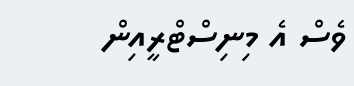ވެސް އެ މިނިސްޓްރީއިން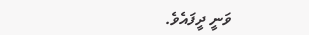ވަނީ ދީފައެވެ.